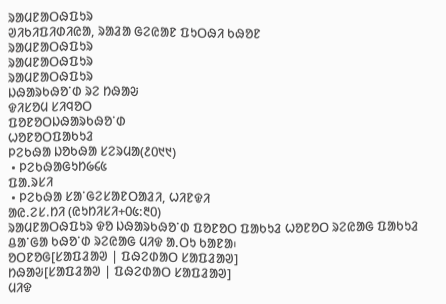ᱨᱟᱢᱱᱟᱛᱷᱯᱩᱨ
ᱣᱤᱠᱤᱯᱤᱰᱤᱭᱟ, ᱨᱟᱲᱟ ᱜᱮᱭᱟᱱ ᱯᱩᱛᱷᱤ ᱠᱷᱚᱱ
ᱨᱟᱢᱱᱟᱛᱷᱯᱩᱨ
ᱨᱟᱢᱱᱟᱛᱷᱯᱩᱨ
ᱨᱟᱢᱱᱟᱛᱷᱯᱩᱨ
ᱡᱷᱟᱨᱠᱷᱚᱸᱰ ᱨᱮ ᱴᱷᱟᱶ
ᱫᱤᱥᱚᱢ ᱥᱤᱧᱚᱛ
ᱯᱚᱱᱚᱛᱡᱷᱟᱨᱠᱷᱚᱸᱰ
ᱦᱚᱱᱚᱛᱯᱟᱠᱩᱲ
ᱞᱮᱠᱷᱟ ᱡᱚᱠᱷᱟ ᱥᱮᱨᱢᱟ(᱒᱐᱑᱑)
 • ᱞᱮᱠᱷᱟᱜᱩᱴ᱙᱔᱕
ᱯᱟᱹᱨᱥᱤ
 • ᱞᱮᱠᱷᱟ ᱥᱟᱸᱜᱮᱥᱟᱱᱛᱟᱲᱤ, ᱦᱤᱱᱫᱤ
ᱟᱭ.ᱮᱥ.ᱴᱤ (ᱭᱩᱴᱤᱥᱤ+᱐᱕:᱓᱐)
ᱨᱟᱢᱱᱟᱛᱷᱯᱩᱨ ᱫᱚ ᱡᱷᱟᱨᱠᱷᱚᱸᱰ ᱯᱚᱱᱚᱛ ᱯᱟᱠᱩᱲ ᱦᱚᱱᱚᱛ ᱨᱮᱭᱟᱜ ᱯᱟᱠᱩᱲ ᱪᱟᱸᱜᱟ ᱠᱷᱚᱸᱰ ᱨᱮᱭᱟᱜ ᱢᱤᱫ ᱟᱹᱛᱩ ᱠᱟᱱᱟ᱾
ᱚᱛᱱᱚᱜ[ᱥᱟᱯᱲᱟᱣ | ᱯᱷᱮᱰᱟᱛ ᱥᱟᱯᱲᱟᱣ]
ᱴᱷᱟᱶ[ᱥᱟᱯᱲᱟᱣ | ᱯᱷᱮᱰᱟᱛ ᱥᱟᱯᱲᱟᱣ]
ᱢᱤᱫ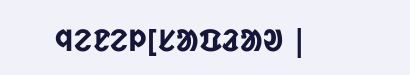ᱧᱮᱱᱮᱞ[ᱥᱟᱯᱲᱟᱣ |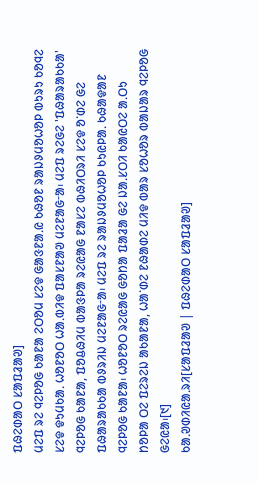ᱯᱷᱮᱰᱟᱛ ᱥᱟᱯᱲᱟᱣ]
ᱢᱮᱯ ᱨᱮ ᱧᱮᱞᱚᱜ ᱠᱟᱱᱟ ᱮᱛᱚᱢ ᱥᱮᱫ ᱜᱟᱝᱱᱟᱹᱭ ᱠᱷᱚᱱ ᱨᱟᱡᱽᱢᱚᱦᱚᱞ ᱵᱩᱨᱩ ᱠᱚᱧᱮ ᱥᱮᱫ ᱫᱩᱢᱠᱟᱹ ᱦᱚᱱᱚᱛ ᱦᱟᱹᱵᱤᱫ ᱯᱟᱥᱱᱟᱣ ᱢᱮᱱᱟᱜᱼᱟ᱾ ᱢᱮᱯ ᱨᱮᱜᱮ 'ᱯᱷᱟᱨᱟᱠᱠᱟ' ᱧᱮᱞᱚᱜ ᱠᱟᱱᱟ, ᱯᱚᱪᱷᱤᱢ ᱵᱟᱝᱞᱟ ᱨᱮᱭᱟᱜ ᱱᱟᱥᱮ ᱵᱷᱤᱛᱨᱤ ᱥᱮᱫ ᱚᱸᱰᱮ ᱜᱮ ᱯᱷᱟᱨᱟᱠᱠᱟ ᱵᱽᱨᱤᱡ ᱢᱮᱱᱟᱜᱼᱟ᱾ ᱢᱮᱯ ᱨᱮ ᱨᱟᱡᱽᱢᱚᱦᱚᱞ ᱠᱩᱭᱞᱟᱹ ᱠᱷᱟᱫᱟᱱ ᱧᱮᱞᱚᱜ ᱠᱟᱱᱟ᱾ ᱦᱚᱱᱚᱛ ᱨᱮᱭᱟᱜ ᱜᱚᱴᱟ ᱯᱟᱲᱟ ᱜᱮ ᱡᱟᱹᱥᱛᱤ ᱠᱟᱭᱛᱮ ᱟᱹᱛᱩ ᱴᱚᱞᱟ ᱛᱮ ᱯᱮᱨᱮᱡ ᱟᱠᱟᱱᱟ, ᱦᱟᱸᱰᱮ ᱱᱷᱟᱰᱮ ᱢᱤᱫ ᱵᱟᱨ ᱥᱚᱦᱚᱨ ᱵᱟᱡᱟᱨ ᱧᱮᱞᱚᱜ ᱜᱮᱭᱟ᱾[᱑]
ᱠᱟᱹᱣᱰᱤᱭᱟᱹᱨᱤ[ᱥᱟᱯᱲᱟᱣ | ᱯᱷᱮᱰᱟᱛ ᱥᱟᱯᱲᱟᱣ]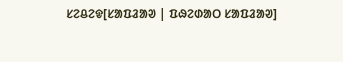ᱥᱮᱪᱮᱫ[ᱥᱟᱯᱲᱟᱣ | ᱯᱷᱮᱰᱟᱛ ᱥᱟᱯᱲᱟᱣ]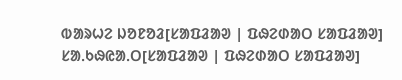ᱵᱟᱨᱦᱮ ᱡᱚᱱᱚᱲ[ᱥᱟᱯᱲᱟᱣ | ᱯᱷᱮᱰᱟᱛ ᱥᱟᱯᱲᱟᱣ]
ᱥᱟᱹᱠᱷᱭᱟᱹᱛ[ᱥᱟᱯᱲᱟᱣ | ᱯᱷᱮᱰᱟᱛ ᱥᱟᱯᱲᱟᱣ]